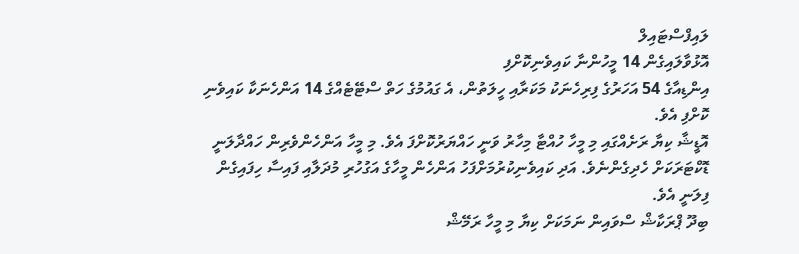ލައިފްސްޓައިލް
އޮޅުވާލައިގެން 14 މީހުންނާ ކައިވެނިކޮށްފި
އިންޑިއާގެ 54 އަހަރުގެ ފިރިހެނަކު މަކަރާއި ހީލަތުން، އެ ގައުމުގެ ހަތް ސްޓޭޓެއްގެ 14 އަންހެނަކާ ކައިވެނި ކޮށްފި އެވެ.
އޮޑީޝާ ކިޔާ ރަށެއްގައި މި މީހާ ހުއްޓާ މިހާރު ވަނީ ހައްޔަރުކޮށްފަ އެވެ. މި މީހާ އަންހެންވެރިން ހައްދާލަނީ ޑޮކްޓަރަކަށް ހެދިގެންނެވެ. އަދި ކައިވެނިކުރުމަށްފަހު އަންހެން މީހާގެ އަގުހުރި މުދަލާއި ފައިސާ ހިފައިގެން ފިލަނީ އެވެ.
ބިދޫ ޕްރަކާޝް ސްވައިން ނަމަކަށް ކިޔާ މި މީހާ ރަމޭޝް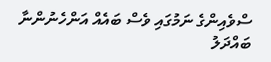ސްވެއިންގެ ނަމުގައި ވެސް ބައެއް އަންހެނުންނާ ބައްދަލު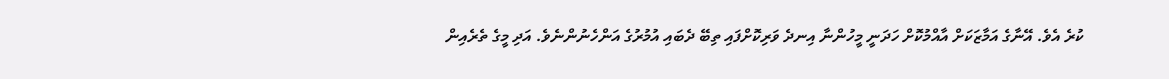ކުރެ އެވެ. އޭނާގެ އަމާޒަކަށް އާއްމުކޮށް ހަދަނީ މީހުންނާ އިނދެ ވަރިކޮށްފައި ތިބޭ ދެބައި އުމުރުގެ އަންހެނުންނެވެ. އަދި މީގެ ތެރެއިން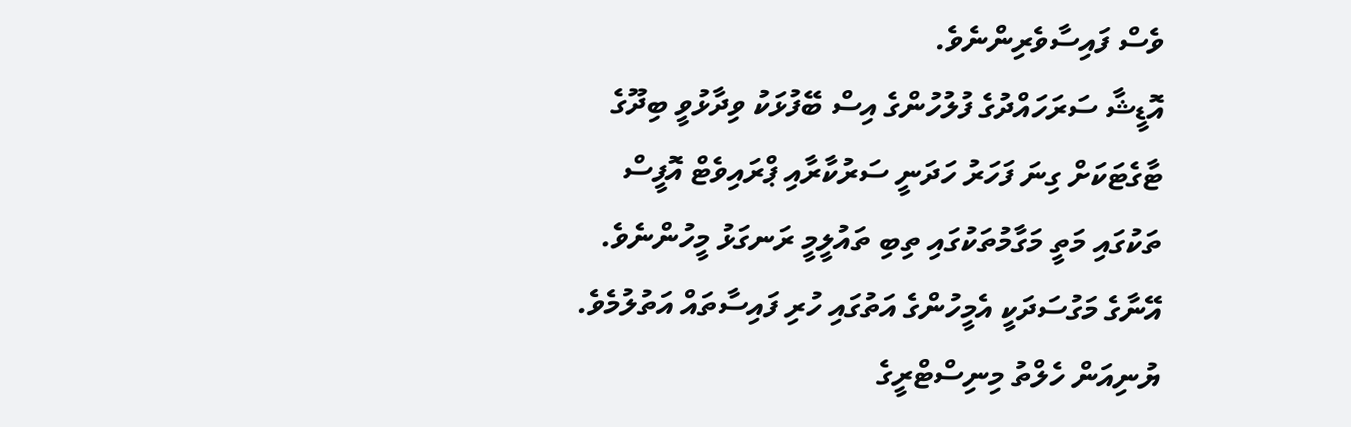ވެސް ފައިސާވެރިންނެވެ.
އޮޑީޝާ ސަރަހައްދުގެ ފުލުހުންގެ އިސް ބޭފުޅަކު ވިދާޅުވީ ބިދޫގެ ޓާގެޓަކަށް ގިނަ ފަހަރު ހަދަނީ ސަރުކާރާއި ޕްރައިވެޓް އޮފީސް ތަކުގައި މަތީ މަގާމުތަކުގައި ތިބި ތައުލީމީ ރަނގަޅު މީހުންނެވެ. އޭނާގެ މަގުސަދަކީ އެމީހުންގެ އަތުގައި ހުރި ފައިސާތައް އަތުލުމެވެ.
ޔުނިއަން ހެލްތު މިނިސްޓްރީގެ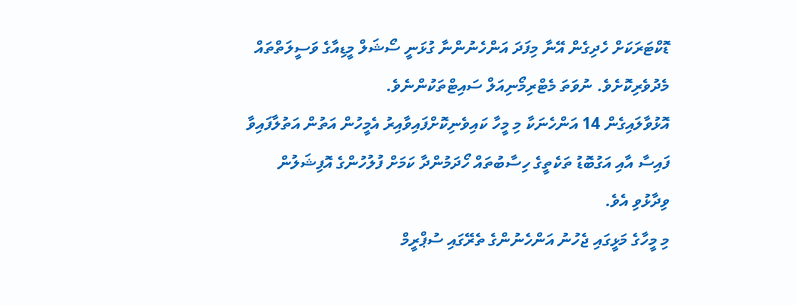ޑޮކްޓަރަކަށް ހެދިގެން އޭނާ މިފަދަ އަންހެނުންނާ ގުޅަނީ ސޯޝަލް މީޑިއާގެ ވަސީލަތްތައް މެދުވެރިކޮށެވެ. ނުވަތަ މެޓްރިމޯނިއަލް ސައިޓްތަކުންނެވެ.
އޮޅުވާލައިގެން 14 އަންހެނަކާ މި މީހާ ކައިވެނިކޮށްފައިވާއިރު އެމީހުން އަތުން އަތުލާފައިވާ ފައިސާ އާއި އަގުބޮޑު ތަކެތީގެ ހިސާބުތައް ހޯދަމުންދާ ކަމަށް ފުލުހުންގެ އޮފިޝަލުން ވިދާޅުވި އެވެ.
މި މީހާގެ މަޅީގައި ޖެހުނު އަންހެނުންގެ ތެރޭގައި ސުޕްރީމް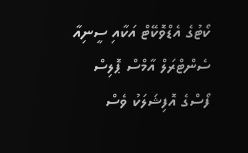ކޯޓުގެ އެޑްވޮކޭޓް އަކާއި ސީނިއާ ސެންޓްރަލް އާމްސް ޕޮލިސް ފޯސްގެ އޮފިޝަލަކު ވެސް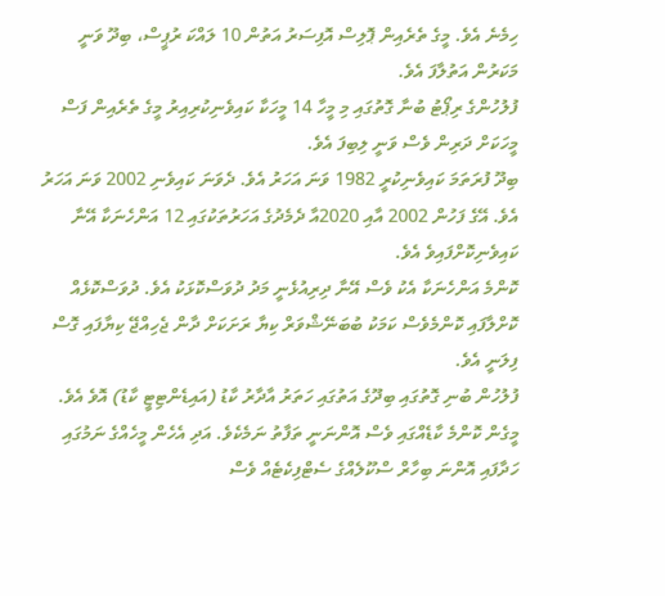ހިމެނެ އެވެ. މީގެ ތެރެއިން ޕޮލިސް އޮފިސަރު އަތުން 10 ލައްކަ ރުޕީސް، ބިދޫ ވަނީ މަކަރުން އަތުލާފަ އެވެ.
ފުލުހުންގެ ރިޕޯޓު ބުނާ ގޮތުގައި މި މީހާ 14 މީހަކާ ކައިވެނިކުރިއިރު މީގެ ތެރެއިން ފަސް މީހަކަށް ދަރިން ވެސް ވަނީ ލިބިފަ އެވެ.
ބިދޫ ފުރަތަމަ ކައިވެނިކުރީ 1982 ވަނަ އަހަރު އެވެ. ދެވަނަ ކައިވެނި 2002 ވަނަ އަހަރު އެވެ. އޭގެ ފަހުން 2002 އާއި 2020އާ ދެމެދުގެ އަހަރުތަކުގައި 12 އަންހެނަކާ އޭނާ ކައިވެނިކޮށްފައިވެ އެވެ.
ކޮންމެ އަންހެނަކާ އެކު ވެސް އޭނާ ދިރިއުޅެނީ މަދު ދުވަސްކޮޅަކު އެވެ. ދުވަސްކޮޅެއް ކޮށްލާފައި ކޮންމެވެސް ކަމަކު ބުބަނޭޝްވަރް ކިޔާ ރަށަކަށް ދާން ޖެހިއްޖޭ ކިޔާފައި ގޮސް ފިލަނީ އެވެ.
ފުލުހުން ބުނި ގޮތުގައި ބިދޫގެ އަތުގައި ހަތަރު އާދާރު ކާޑު (އައިޑެންޓިޓީ ކާޑު) އޮވެ އެވެ. މީގެން ކޮންމެ ކާޑެއްގައި ވެސް އޮންނަނީ ތަފާތު ނަމެކެވެ. އަދި އެހެން މީހެއްގެ ނަމުގައި ހަދާފައި އޮންނަ ބިހާރް ސްކޫލެއްގެ ސެޓްފިކެޓެއް ވެސް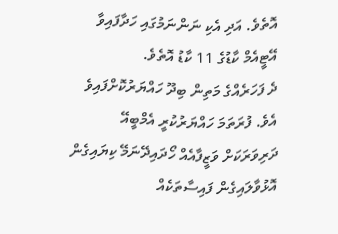އޮތެވެ. އަދި އެކި ނަންނަމުގައި ހަދާފައިވާ އޭޓީއެމް ކާޑުގެ 11 ކާޑު އޮތެވެ.
ދެ ފަހަރެއްގެ މަތިން ބިދޫ ހައްޔަރުކޮށްފައިވެ އެވެ. ފުރަތަމަ ހައްޔަރުކުރީ އެމްބީއޭ ދަރިވަރަކަށް ވަޒީފާއެއް ހޯދައިދޭނަމޭ ކިޔައިގެން އޮޅުވާލައިގެން ފައިސާތަކެއް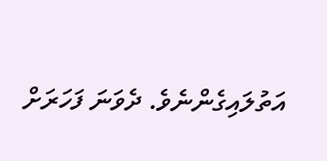އަތުލައިގެންނެވެ. ދެވަނަ ފަހަރަށް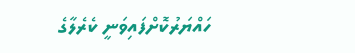ހައްޔަރުކޮށްފައިވަނީ ކެރެލާގެ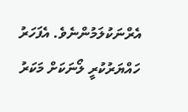އެރްނަކުލަމުންނެވެ. އެފަހަރު ހައްޔަރުކުރީ ލޯނަކަށް މަކަރު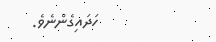ހަދައިގެންނެވެ.